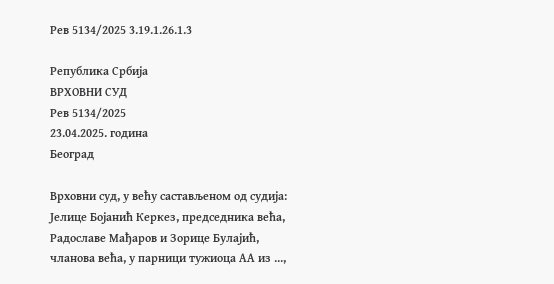Рев 5134/2025 3.19.1.26.1.3

Република Србија
ВРХОВНИ СУД
Рев 5134/2025
23.04.2025. година
Београд

Врховни суд, у већу састављеном од судија: Јелице Бојанић Керкез, председника већа, Радославе Мађаров и Зорице Булајић, чланова већа, у парници тужиоца АА из ...,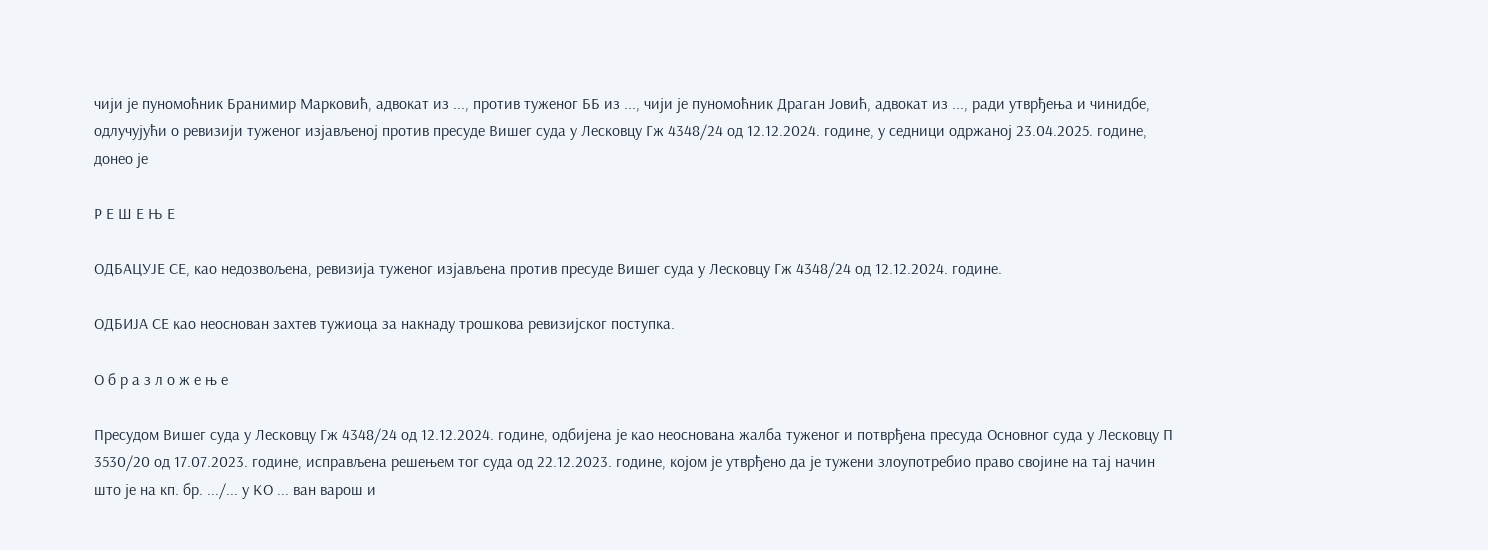чији је пуномоћник Бранимир Марковић, адвокат из ..., против туженог ББ из ..., чији је пуномоћник Драган Јовић, адвокат из ..., ради утврђења и чинидбе, одлучујући о ревизији туженог изјављеној против пресуде Вишег суда у Лесковцу Гж 4348/24 од 12.12.2024. године, у седници одржаној 23.04.2025. године, донео је

Р Е Ш Е Њ Е

ОДБАЦУЈЕ СЕ, као недозвољена, ревизија туженог изјављена против пресуде Вишег суда у Лесковцу Гж 4348/24 од 12.12.2024. године.

ОДБИЈА СЕ као неоснован захтев тужиоца за накнаду трошкова ревизијског поступка.

О б р а з л о ж е њ е

Пресудом Вишег суда у Лесковцу Гж 4348/24 од 12.12.2024. године, одбијена је као неоснована жалба туженог и потврђена пресуда Основног суда у Лесковцу П 3530/20 од 17.07.2023. године, исправљена решењем тог суда од 22.12.2023. године, којом је утврђено да је тужени злоупотребио право својине на тај начин што је на кп. бр. .../... у КО ... ван варош и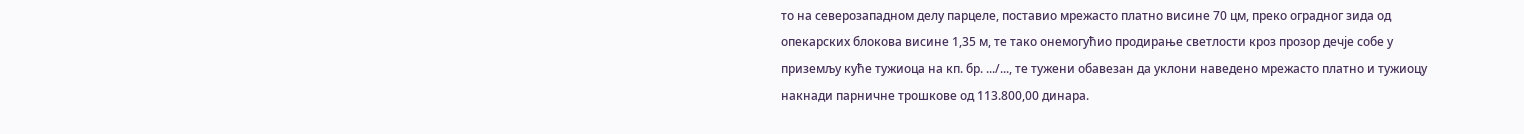то на северозападном делу парцеле, поставио мрежасто платно висине 70 цм, преко оградног зида од опекарских блокова висине 1,35 м, те тако онемогућио продирање светлости кроз прозор дечје собе у приземљу куће тужиоца на кп. бр. .../..., те тужени обавезан да уклони наведено мрежасто платно и тужиоцу накнади парничне трошкове од 113.800,00 динара.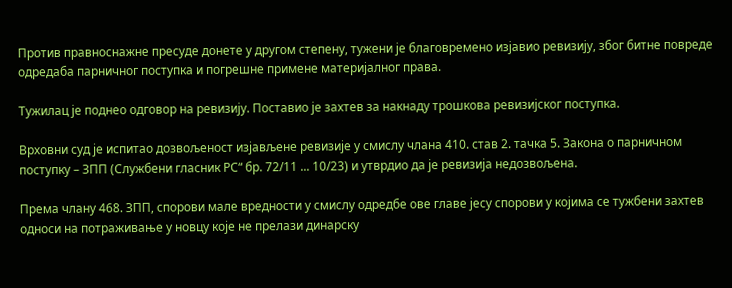Против правноснажне пресуде донете у другом степену, тужени је благовремено изјавио ревизију, због битне повреде одредаба парничног поступка и погрешне примене материјалног права.

Тужилац је поднео одговор на ревизију. Поставио је захтев за накнаду трошкова ревизијског поступка.

Врховни суд је испитао дозвољеност изјављене ревизије у смислу члана 410. став 2. тачка 5. Закона о парничном поступку – ЗПП (Службени гласник РС“ бр. 72/11 ... 10/23) и утврдио да је ревизија недозвољена.

Према члану 468. ЗПП, спорови мале вредности у смислу одредбе ове главе јесу спорови у којима се тужбени захтев односи на потраживање у новцу које не прелази динарску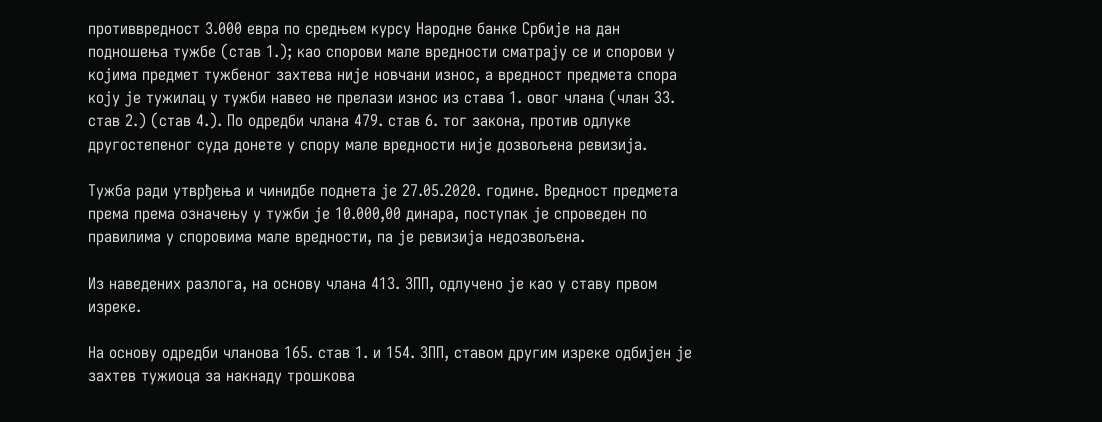противвредност 3.000 евра по средњем курсу Народне банке Србије на дан подношења тужбе (став 1.); као спорови мале вредности сматрају се и спорови у којима предмет тужбеног захтева није новчани износ, а вредност предмета спора коју је тужилац у тужби навео не прелази износ из става 1. овог члана (члан 33. став 2.) (став 4.). По одредби члана 479. став 6. тог закона, против одлуке другостепеног суда донете у спору мале вредности није дозвољена ревизија.

Тужба ради утврђења и чинидбе поднета је 27.05.2020. године. Вредност предмета према према означењу у тужби је 10.000,00 динара, поступак је спроведен по правилима у споровима мале вредности, па је ревизија недозвољена.

Из наведених разлога, на основу члана 413. ЗПП, одлучено је као у ставу првом изреке.

На основу одредби чланова 165. став 1. и 154. ЗПП, ставом другим изреке одбијен је захтев тужиоца за накнаду трошкова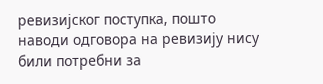ревизијског поступка, пошто наводи одговора на ревизију нису били потребни за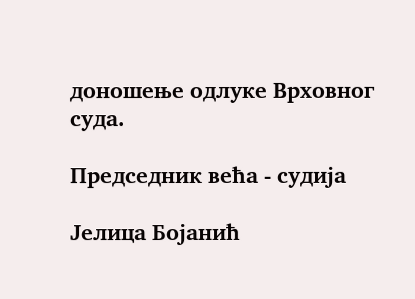доношење одлуке Врховног суда.

Председник већа - судија

Јелица Бојанић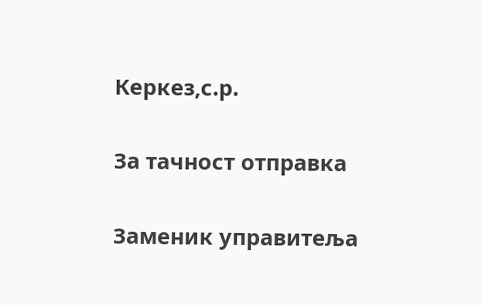Керкез,с.р.

За тачност отправка

Заменик управитеља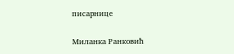писарнице

Миланка Ранковић